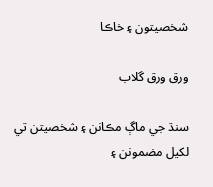شخصيتون ۽ خاڪا

ورق ورق گلاب

سنڌ جي ماڳ مڪانن ۽ شخصيتن تي لکيل مضمونن ۽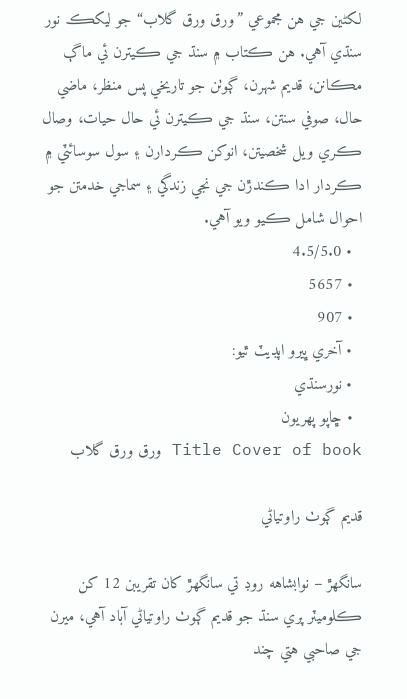لکڻين جي هن مجموعي ”ورق ورق گلاب“ جو ليکڪ نور سنڌي آهي. هن ڪتاب ۾ سنڌ جي ڪيترن ئي ماڳ مڪانن، قديم شهرن، ڳوٺن جو تاريخي پس منظر، ماضي حال، صوفي سنتن، سنڌ جي ڪيترن ئي حال حيات، وصال ڪري ويل شخصيتن، انوکن ڪردارن ۽ سول سوسائٽي ۾ ڪردار ادا ڪندڙن جي نجي زندگي ۽ سماجي خدمتن جو احوال شامل ڪيو ويو آهي.
  • 4.5/5.0
  • 5657
  • 907
  • آخري ڀيرو اپڊيٽ ٿيو:
  • نورسنڌي
  • ڇاپو پھريون
Title Cover of book ورق ورق گلاب

قديم ڳوٺ راوتياڻي

سانگهڙ – نوابشاهه روڊ تي سانگهڙ کان تقريبن 12 کن ڪلوميٽر پري سنڌ جو قديم ڳوٺ راوتياڻي آباد آهي، ميرن جي صاحبي هتي چند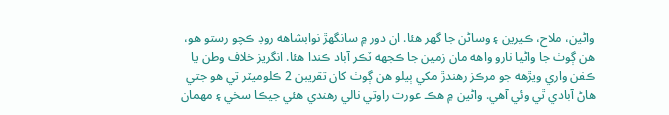واڻين، ملاح، ڪيرين ۽ وساڻن جا گهر هئا. ان دور ۾ سانگهڙ نوابشاهه روڊ ڪچو رستو هو، هن ڳوٺ جا واڻيا نارو واهه مان زمين جا ڪجهه ٽڪر آباد ڪندا هئا. انگريز خلاف وطن يا ڪفن واري ويڙهه جو مرڪز رهندڙ مکي ٻيلو هن ڳوٺ کان تقريبن 2 ڪلوميٽر تي هو جتي هاڻ آبادي ٿي وئي آهي. واڻين ۾ هڪ عورت راوتي نالي رهندي هئي جيڪا سخي ۽ مهمان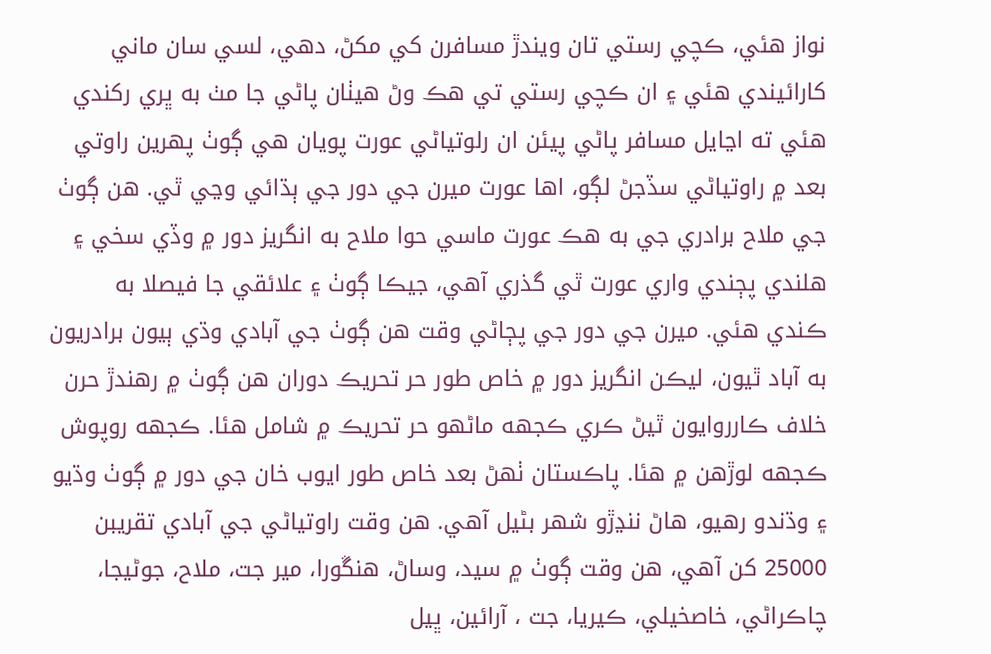نواز هئي، ڪچي رستي تان ويندڙ مسافرن کي مکڻ، دهي، لسي سان ماني کارائيندي هئي ۽ ان ڪچي رستي تي هڪ وڻ هيٺان پاڻي جا مٺ به ڀري رکندي هئي ته اڃايل مسافر پاڻي پيئن ان رلوتياڻي عورت پويان هي ڳوٺ پهرين راوتي بعد ۾ راوتياڻي سڏجڻ لڳو، اها عورت ميرن جي دور جي ٻڌائي وڃي ٿي. هن ڳوٺ جي ملاح برادري جي به هڪ عورت ماسي حوا ملاح به انگريز دور ۾ وڏي سخي ۽ هلندي پڄندي واري عورت ٿي گذري آهي، جيڪا ڳوٺ ۽ علائقي جا فيصلا به ڪندي هئي. ميرن جي دور جي پڄاڻي وقت هن ڳوٺ جي آبادي وڌي ٻيون برادريون به آباد ٿيون، ليڪن انگريز دور ۾ خاص طور حر تحريڪ دوران هن ڳوٺ ۾ رهندڙ حرن خلاف ڪارروايون ٿيڻ ڪري ڪجهه ماڻهو حر تحريڪ ۾ شامل هئا. ڪجهه روپوش ڪجهه لوڙهن ۾ هئا. پاڪستان ٺهڻ بعد خاص طور ايوب خان جي دور ۾ ڳوٺ وڌيو ۽ وڌندو رهيو، هاڻ ننڍڙو شهر بڻيل آهي. هن وقت راوتياڻي جي آبادي تقريبن 25000 کن آهي، هن وقت ڳوٺ ۾ سيد، وساڻ، هنڱورا، مير جت، ملاح، جوڻيجا، چاڪراڻي، خاصخيلي، ڪيريا، جت ، آرائين، ڀيل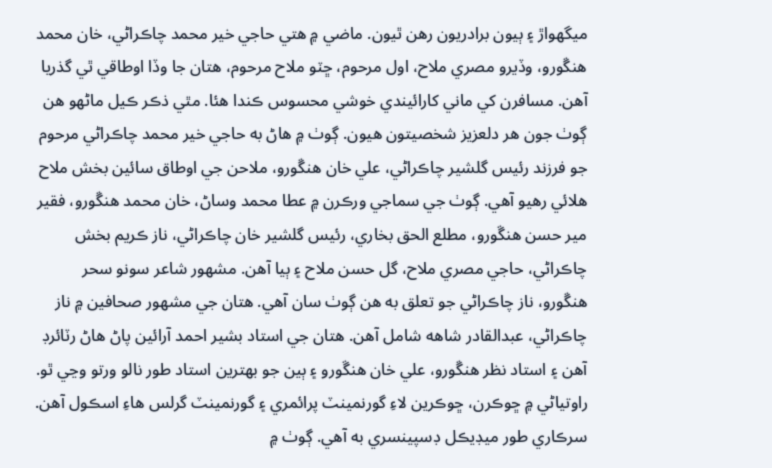ميگهواڙ ۽ ٻيون برادريون رهن ٿيون. ماضي ۾ هتي حاجي خير محمد چاڪراڻي، خان محمد هنڱورو، وڏيرو مصري ملاح، اول مرحوم، ڇٽو ملاح مرحوم، هتان جا وڏا اوطاقي ٿي گذريا آهن. مسافرن کي ماني کارائيندي خوشي محسوس ڪندا هئا. مٿي ذڪر ڪيل ماڻهو هن ڳوٺ جون هر دلعزيز شخصيتون هيون. ڳوٺ ۾ هاڻ به حاجي خير محمد چاڪراڻي مرحوم جو فرزند رئيس گلشير چاڪراڻي، علي خان هنڱورو، ملاحن جي اوطاق سائين بخش ملاح هلائي رهيو آهي. ڳوٺ جي سماجي ورڪرن ۾ عطا محمد وساڻ، خان محمد هنڱورو، فقير مير حسن هنڱورو، مطلع الحق بخاري، رئيس گلشير خان چاڪراڻي، ناز ڪريم بخش چاڪراڻي، حاجي مصري ملاح، گل حسن ملاح ۽ ٻيا آهن. مشهور شاعر سونو سحر هنڱورو، ناز چاڪراڻي جو تعلق به هن ڳوٺ سان آهي. هتان جي مشهور صحافين ۾ ناز چاڪراڻي، عبدالقادر شاهه شامل آهن. هتان جي استاد بشير احمد آرائين پاڻ هاڻ رٽائرڊ آهن ۽ استاد نظر هنڱورو، علي خان هنڱورو ۽ ٻين جو بهترين استاد طور نالو ورتو وڃي ٿو. راوتياڻي ۾ ڇوڪرن، ڇوڪرين لاءِ گورنمينٽ پرائمري ۽ گورنمينٽ گرلس هاءِ اسڪول آهن. سرڪاري طور ميڊيڪل ڊسپينسري به آهي. ڳوٺ ۾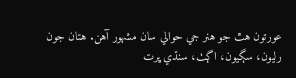عورتون هٿ جو هنر جي حوالي سان مشهور آهن. هتان جون رليون، سڳيون، اڳٺ، سنڌي ڀرت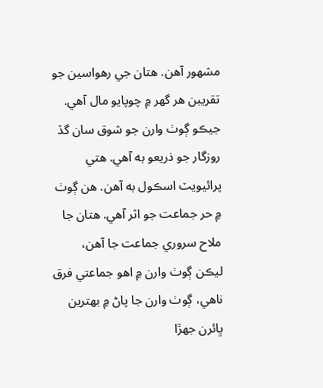مشهور آهن. هتان جي رهواسين جو تقريبن هر گهر ۾ چوپايو مال آهي. جيڪو ڳوٺ وارن جو شوق سان گڏ روزگار جو ذريعو به آهي. هتي پرائيويٽ اسڪول به آهن. هن ڳوٺ ۾ حر جماعت جو اثر آهي. هتان جا ملاح سروري جماعت جا آهن، ليڪن ڳوٺ وارن ۾ اهو جماعتي فرق ناهي، ڳوٺ وارن جا پاڻ ۾ بهترين ڀائرن جهڙا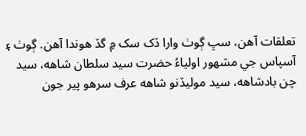تعلقات آهن، سڀ ڳوٺ وارا ڏک سک ۾ گڏ هوندا آهن. ڳوٺ ۽ آسپاس جي مشهور اولياءُ حضرت سيد سلطان شاهه، سيد چن بادشاهه، سيد موليڏنو شاهه عرف سرهو پير جون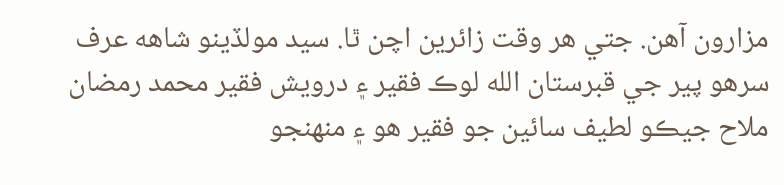مزارون آهن. جتي هر وقت زائرين اچن ٿا. سيد مولڏينو شاهه عرف سرهو پير جي قبرستان الله لوڪ فقير ۽ درويش فقير محمد رمضان ملاح جيڪو لطيف سائين جو فقير هو ۽ منهنجو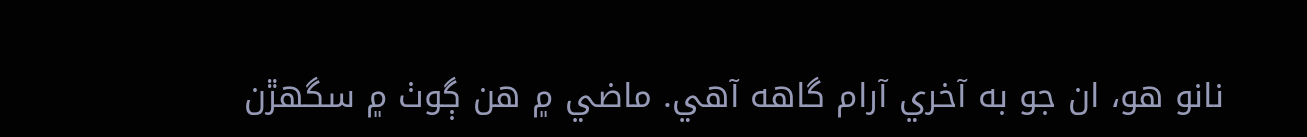نانو هو، ان جو به آخري آرام گاهه آهي. ماضي ۾ هن ڳوٺ ۾ سگهڙن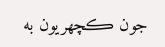جون ڪچهريون به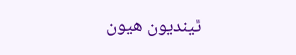ٿينديون هيون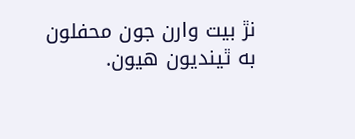نڙ بيت وارن جون محفلون به ٿينديون هيون.